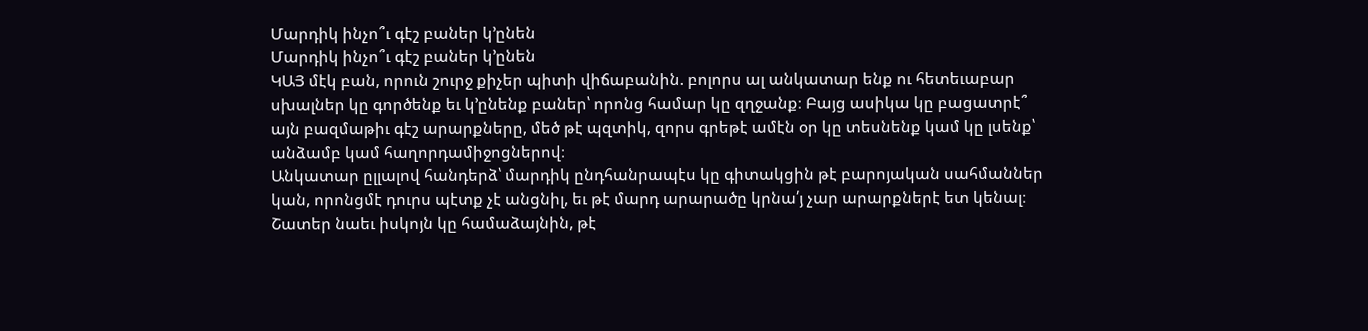Մարդիկ ինչո՞ւ գէշ բաներ կ’ընեն
Մարդիկ ինչո՞ւ գէշ բաներ կ’ընեն
ԿԱՅ մէկ բան, որուն շուրջ քիչեր պիտի վիճաբանին. բոլորս ալ անկատար ենք ու հետեւաբար սխալներ կը գործենք եւ կ’ընենք բաներ՝ որոնց համար կը զղջանք։ Բայց ասիկա կը բացատրէ՞ այն բազմաթիւ գէշ արարքները, մեծ թէ պզտիկ, զորս գրեթէ ամէն օր կը տեսնենք կամ կը լսենք՝ անձամբ կամ հաղորդամիջոցներով։
Անկատար ըլլալով հանդերձ՝ մարդիկ ընդհանրապէս կը գիտակցին թէ բարոյական սահմաններ կան, որոնցմէ դուրս պէտք չէ անցնիլ, եւ թէ մարդ արարածը կրնա՛յ չար արարքներէ ետ կենալ։ Շատեր նաեւ իսկոյն կը համաձայնին, թէ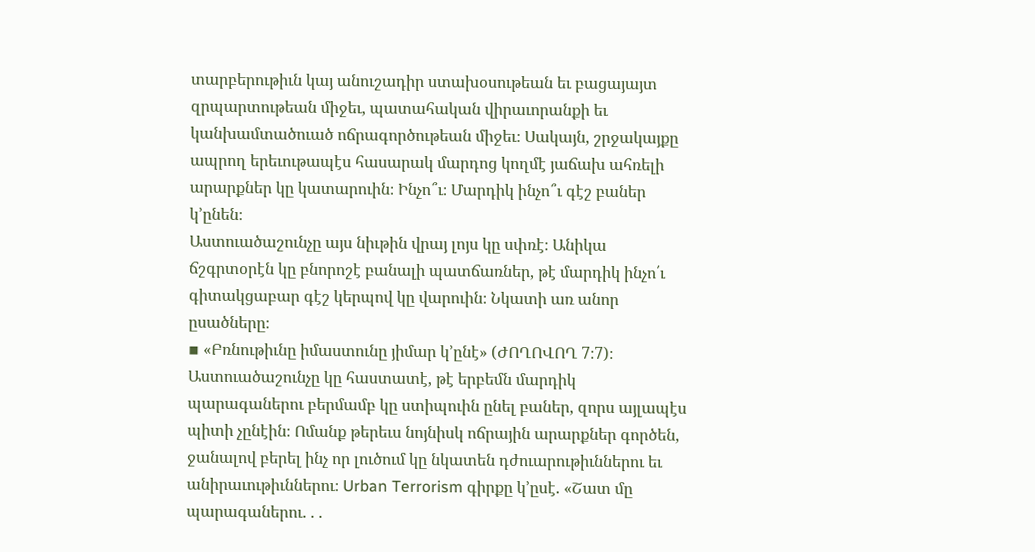տարբերութիւն կայ անուշադիր ստախօսութեան եւ բացայայտ զրպարտութեան միջեւ, պատահական վիրաւորանքի եւ կանխամտածուած ոճրագործութեան միջեւ։ Սակայն, շրջակայքը ապրող երեւութապէս հասարակ մարդոց կողմէ յաճախ ահռելի արարքներ կը կատարուին։ Ինչո՞ւ։ Մարդիկ ինչո՞ւ գէշ բաներ կ’ընեն։
Աստուածաշունչը այս նիւթին վրայ լոյս կը սփռէ։ Անիկա ճշգրտօրէն կը բնորոշէ բանալի պատճառներ, թէ մարդիկ ինչո՛ւ գիտակցաբար գէշ կերպով կը վարուին։ Նկատի առ անոր ըսածները։
▪ «Բռնութիւնը իմաստունը յիմար կ’ընէ» (ԺՈՂՈՎՈՂ 7։7)։
Աստուածաշունչը կը հաստատէ, թէ երբեմն մարդիկ պարագաներու բերմամբ կը ստիպուին ընել բաներ, զորս այլապէս պիտի չընէին։ Ոմանք թերեւս նոյնիսկ ոճրային արարքներ գործեն, ջանալով բերել ինչ որ լուծում կը նկատեն դժուարութիւններու եւ անիրաւութիւններու։ Urban Terrorism գիրքը կ’ըսէ. «Շատ մը պարագաներու. . .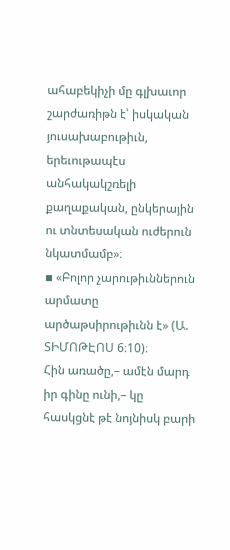ահաբեկիչի մը գլխաւոր շարժառիթն է՝ իսկական յուսախաբութիւն, երեւութապէս անհակակշռելի քաղաքական, ընկերային ու տնտեսական ուժերուն նկատմամբ»։
▪ «Բոլոր չարութիւններուն արմատը արծաթսիրութիւնն է» (Ա. ՏԻՄՈԹԷՈՍ 6։10)։
Հին առածը,– ամէն մարդ իր գինը ունի,– կը հասկցնէ թէ նոյնիսկ բարի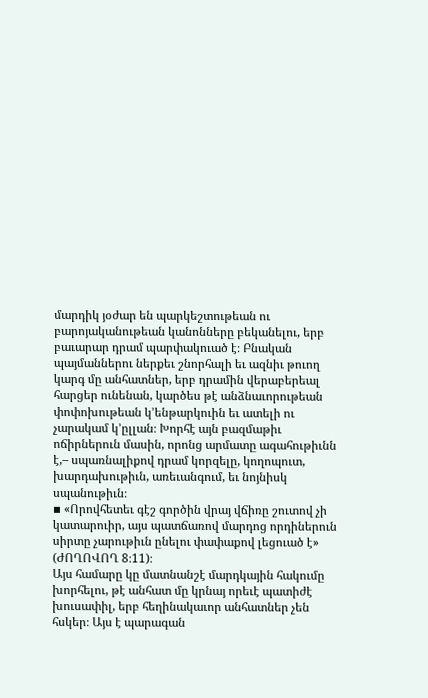մարդիկ յօժար են պարկեշտութեան ու բարոյականութեան կանոնները բեկանելու, երբ բաւարար դրամ պարփակուած է։ Բնական պայմաններու ներքեւ շնորհալի եւ ազնիւ թուող կարգ մը անհատներ, երբ դրամին վերաբերեալ հարցեր ունենան, կարծես թէ անձնաւորութեան փոփոխութեան կ’ենթարկուին եւ ատելի ու չարակամ կ’ըլլան։ Խորհէ այն բազմաթիւ ոճիրներուն մասին, որոնց արմատը ագահութիւնն է,– սպառնալիքով դրամ կորզելը, կողոպուտ, խարդախութիւն, առեւանգում, եւ նոյնիսկ սպանութիւն։
▪ «Որովհետեւ գէշ գործին վրայ վճիռը շուտով չի կատարուիր, այս պատճառով մարդոց որդիներուն սիրտը չարութիւն ընելու փափաքով լեցուած է» (ԺՈՂՈՎՈՂ 8։11)։
Այս համարը կը մատնանշէ մարդկային հակումը խորհելու, թէ անհատ մը կրնայ որեւէ պատիժէ խուսափիլ, երբ հեղինակաւոր անհատներ չեն հսկեր։ Այս է պարագան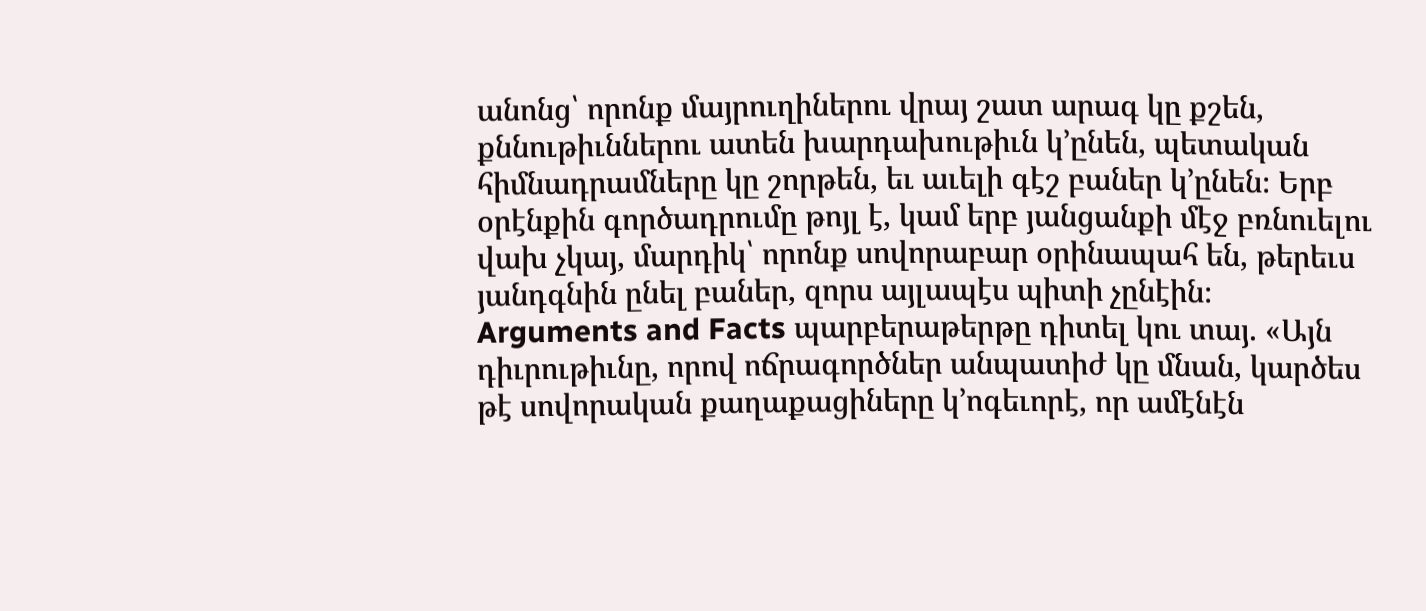անոնց՝ որոնք մայրուղիներու վրայ շատ արագ կը քշեն, քննութիւններու ատեն խարդախութիւն կ’ընեն, պետական հիմնադրամները կը շորթեն, եւ աւելի գէշ բաներ կ’ընեն։ Երբ օրէնքին գործադրումը թոյլ է, կամ երբ յանցանքի մէջ բռնուելու վախ չկայ, մարդիկ՝ որոնք սովորաբար օրինապահ են, թերեւս յանդգնին ընել բաներ, զորս այլապէս պիտի չընէին։ Arguments and Facts պարբերաթերթը դիտել կու տայ. «Այն դիւրութիւնը, որով ոճրագործներ անպատիժ կը մնան, կարծես թէ սովորական քաղաքացիները կ’ոգեւորէ, որ ամէնէն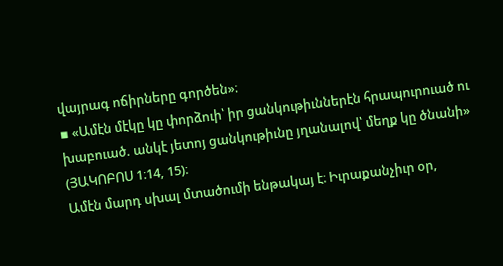վայրագ ոճիրները գործեն»։
▪ «Ամէն մէկը կը փորձուի՝ իր ցանկութիւններէն հրապուրուած ու խաբուած. անկէ յետոյ ցանկութիւնը յղանալով՝ մեղք կը ծնանի» (ՅԱԿՈԲՈՍ 1։14, 15)։
Ամէն մարդ սխալ մտածումի ենթակայ է։ Իւրաքանչիւր օր,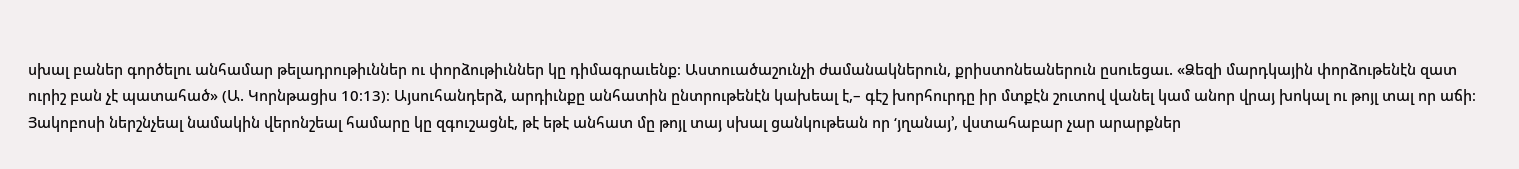սխալ բաներ գործելու անհամար թելադրութիւններ ու փորձութիւններ կը դիմագրաւենք։ Աստուածաշունչի ժամանակներուն, քրիստոնեաներուն ըսուեցաւ. «Ձեզի մարդկային փորձութենէն զատ ուրիշ բան չէ պատահած» (Ա. Կորնթացիս 10։13)։ Այսուհանդերձ, արդիւնքը անհատին ընտրութենէն կախեալ է,– գէշ խորհուրդը իր մտքէն շուտով վանել կամ անոր վրայ խոկալ ու թոյլ տալ որ աճի։ Յակոբոսի ներշնչեալ նամակին վերոնշեալ համարը կը զգուշացնէ, թէ եթէ անհատ մը թոյլ տայ սխալ ցանկութեան որ ‘յղանայ’, վստահաբար չար արարքներ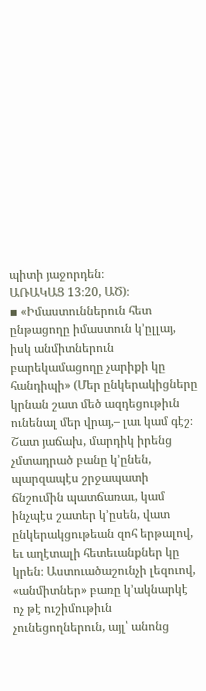պիտի յաջորդեն։
ԱՌԱԿԱՑ 13։20, ԱԾ)։
▪ «Իմաստուններուն հետ ընթացողը իմաստուն կ’ըլլայ, իսկ անմիտներուն բարեկամացողը չարիքի կը հանդիպի» (Մեր ընկերակիցները կրնան շատ մեծ ազդեցութիւն ունենալ մեր վրայ,– լաւ կամ գէշ։ Շատ յաճախ, մարդիկ իրենց չմտադրած բանը կ’ընեն, պարզապէս շրջապատի ճնշումին պատճառաւ, կամ ինչպէս շատեր կ’ըսեն, վատ ընկերակցութեան զոհ երթալով, եւ աղէտալի հետեւանքներ կը կրեն։ Աստուածաշունչի լեզուով, «անմիտներ» բառը կ’ակնարկէ ոչ թէ ուշիմութիւն չունեցողներուն, այլ՝ անոնց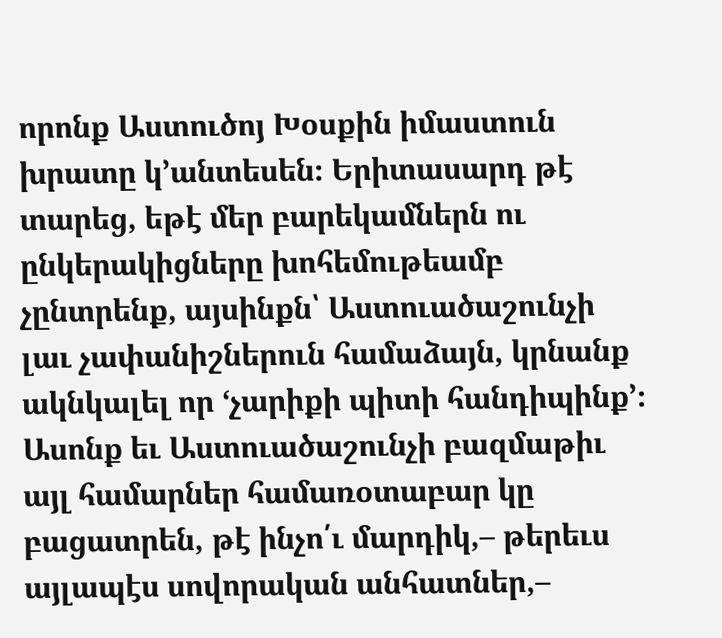որոնք Աստուծոյ Խօսքին իմաստուն խրատը կ’անտեսեն։ Երիտասարդ թէ տարեց, եթէ մեր բարեկամներն ու ընկերակիցները խոհեմութեամբ չընտրենք, այսինքն՝ Աստուածաշունչի լաւ չափանիշներուն համաձայն, կրնանք ակնկալել որ ‘չարիքի պիտի հանդիպինք’։
Ասոնք եւ Աստուածաշունչի բազմաթիւ այլ համարներ համառօտաբար կը բացատրեն, թէ ինչո՛ւ մարդիկ,– թերեւս այլապէս սովորական անհատներ,–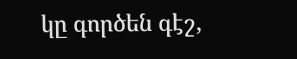կը գործեն գէշ,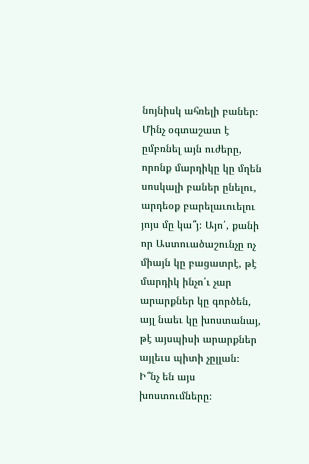նոյնիսկ ահռելի բաներ։ Մինչ օգտաշատ է ըմբռնել այն ուժերը, որոնք մարդիկը կը մղեն սոսկալի բաներ ընելու, արդեօք բարելաւուելու յոյս մը կա՞յ։ Այո՛, քանի որ Աստուածաշունչը ոչ միայն կը բացատրէ, թէ մարդիկ ինչո՛ւ չար արարքներ կը գործեն, այլ նաեւ կը խոստանայ, թէ այսպիսի արարքներ այլեւս պիտի չըլլան։ Ի՞նչ են այս խոստումները։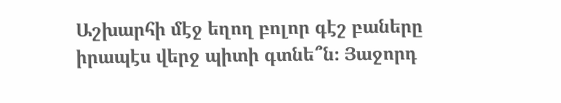Աշխարհի մէջ եղող բոլոր գէշ բաները իրապէս վերջ պիտի գտնե՞ն։ Յաջորդ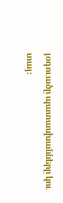յօդուածը պատասխանները կու տայ։